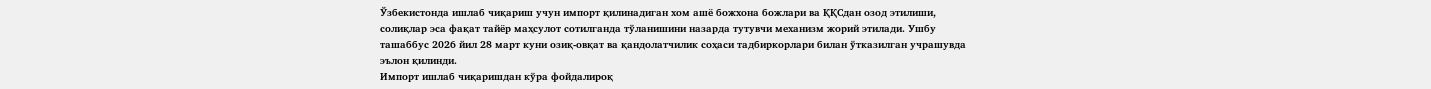Ўзбекистонда ишлаб чиқариш учун импорт қилинадиган хом ашё божхона божлари ва ҚҚСдан озод этилиши, солиқлар эса фақат тайёр маҳсулот сотилганда тўланишини назарда тутувчи механизм жорий этилади. Ушбу ташаббус 2026 йил 28 март куни озиқ-овқат ва қандолатчилик соҳаси тадбиркорлари билан ўтказилган учрашувда эълон қилинди.
Импорт ишлаб чиқаришдан кўра фойдалироқ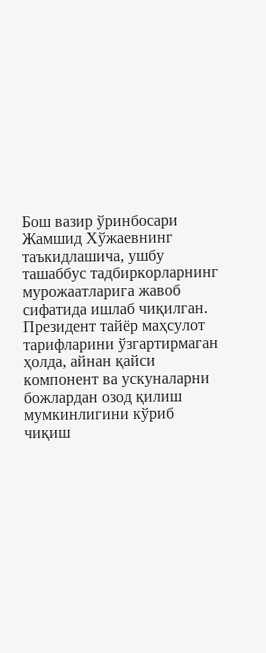Бош вазир ўринбосари Жамшид Хўжаевнинг таъкидлашича, ушбу ташаббус тадбиркорларнинг мурожаатларига жавоб сифатида ишлаб чиқилган. Президент тайёр маҳсулот тарифларини ўзгартирмаган ҳолда, айнан қайси компонент ва ускуналарни божлардан озод қилиш мумкинлигини кўриб чиқиш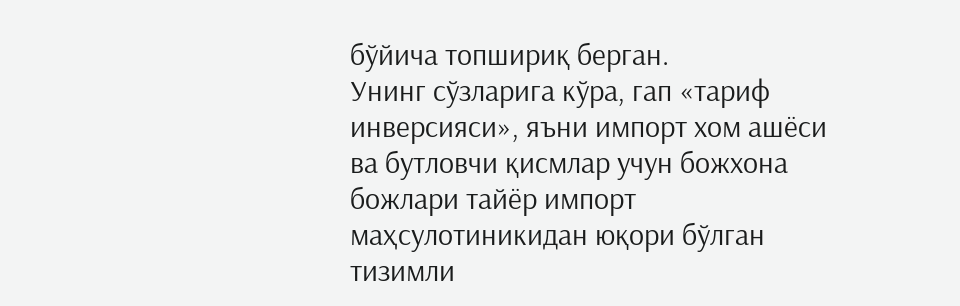бўйича топшириқ берган.
Унинг сўзларига кўра, гап «тариф инверсияси», яъни импорт хом ашёси ва бутловчи қисмлар учун божхона божлари тайёр импорт маҳсулотиникидан юқори бўлган тизимли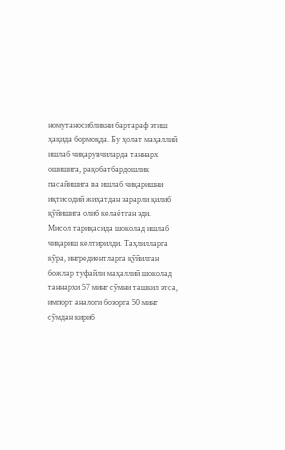номутаносибликни бартараф этиш ҳақида бормоқда. Бу ҳолат маҳаллий ишлаб чиқарувчиларда таннарх ошишига, рақобатбардошлик пасайишига ва ишлаб чиқаришни иқтисодий жиҳатдан зарарли қилиб қўйишига олиб келаётган эди.
Мисол тариқасида шоколад ишлаб чиқариш келтирилди. Таҳлилларга кўра, ингредиентларга қўйилган божлар туфайли маҳаллий шоколад таннархи 57 минг сўмни ташкил этса, импорт аналоги бозорга 50 минг сўмдан кириб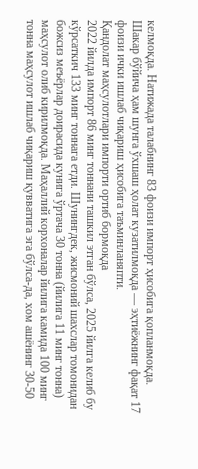келмоқда. Натижада талабнинг 83 фоизи импорт ҳисобига қопланмоқда. Шакар бўйича ҳам шунга ўхшаш ҳолат кузатилмоқда — эҳтиёжнинг фақат 17 фоизи ички ишлаб чиқариш ҳисобига таъминланяпти.
Қандолат маҳсулотлари импорти ортиб бормоқда
2022 йилда импорт 86 минг тоннани ташкил этган бўлса, 2025 йилга келиб бу кўрсаткич 133 минг тоннага етди. Шунингдек, жисмоний шахслар томонидан божсиз меъёрлар доирасида кунига ўртача 30 тонна (йилига 11 минг тонна) маҳсулот олиб кирилмоқда. Маҳаллий корхоналар йилига камида 100 минг тонна маҳсулот ишлаб чиқариш қувватига эга бўлса-да, хом ашёнинг 30-50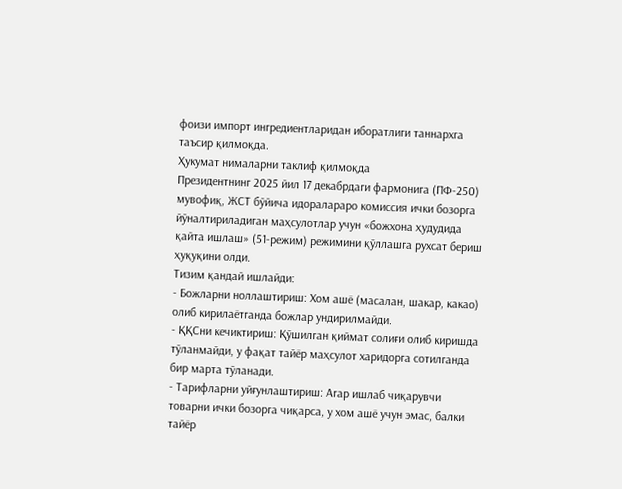фоизи импорт ингредиентларидан иборатлиги таннархга таъсир қилмоқда.
Ҳукумат нималарни таклиф қилмоқда
Президентнинг 2025 йил 17 декабрдаги фармонига (ПФ-250) мувофиқ, ЖСТ бўйича идоралараро комиссия ички бозорга йўналтириладиган маҳсулотлар учун «божхона ҳудудида қайта ишлаш» (51-режим) режимини қўллашга рухсат бериш ҳуқуқини олди.
Тизим қандай ишлайди:
- Божларни ноллаштириш: Хом ашё (масалан, шакар, какао) олиб кирилаётганда божлар ундирилмайди.
- ҚҚСни кечиктириш: Қўшилган қиймат солиғи олиб киришда тўланмайди, у фақат тайёр маҳсулот харидорга сотилганда бир марта тўланади.
- Тарифларни уйғунлаштириш: Агар ишлаб чиқарувчи товарни ички бозорга чиқарса, у хом ашё учун эмас, балки тайёр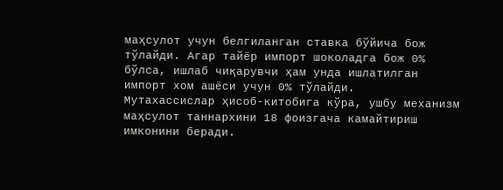маҳсулот учун белгиланган ставка бўйича бож тўлайди. Агар тайёр импорт шоколадга бож 0% бўлса, ишлаб чиқарувчи ҳам унда ишлатилган импорт хом ашёси учун 0% тўлайди.
Мутахассислар ҳисоб-китобига кўра, ушбу механизм маҳсулот таннархини 18 фоизгача камайтириш имконини беради.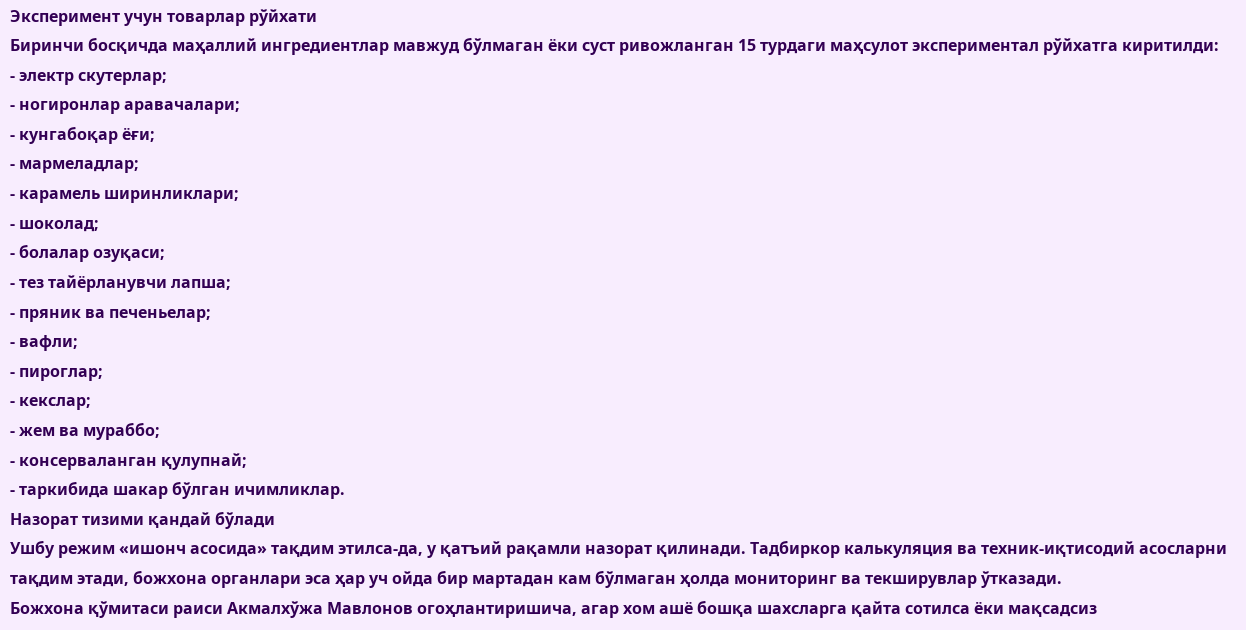Эксперимент учун товарлар рўйхати
Биринчи босқичда маҳаллий ингредиентлар мавжуд бўлмаган ёки суст ривожланган 15 турдаги маҳсулот экспериментал рўйхатга киритилди:
- электр скутерлар;
- ногиронлар аравачалари;
- кунгабоқар ёғи;
- мармеладлар;
- карамель ширинликлари;
- шоколад;
- болалар озуқаси;
- тез тайёрланувчи лапша;
- пряник ва печеньелар;
- вафли;
- пироглар;
- кекслар;
- жем ва мураббо;
- консерваланган қулупнай;
- таркибида шакар бўлган ичимликлар.
Назорат тизими қандай бўлади
Ушбу режим «ишонч асосида» тақдим этилса-да, у қатъий рақамли назорат қилинади. Тадбиркор калькуляция ва техник-иқтисодий асосларни тақдим этади, божхона органлари эса ҳар уч ойда бир мартадан кам бўлмаган ҳолда мониторинг ва текширувлар ўтказади.
Божхона қўмитаси раиси Акмалхўжа Мавлонов огоҳлантиришича, агар хом ашё бошқа шахсларга қайта сотилса ёки мақсадсиз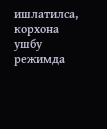ишлатилса, корхона ушбу режимда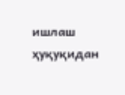ишлаш ҳуқуқидан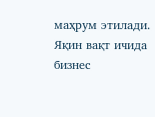маҳрум этилади. Яқин вақт ичида бизнес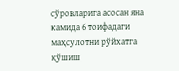сўровларига асосан яна камида 6 тоифадаги маҳсулотни рўйхатга қўшиш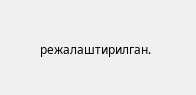режалаштирилган.